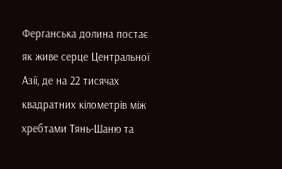Ферганська долина постає як живе серце Центральної Азії, де на 22 тисячах квадратних кілометрів між хребтами Тянь-Шаню та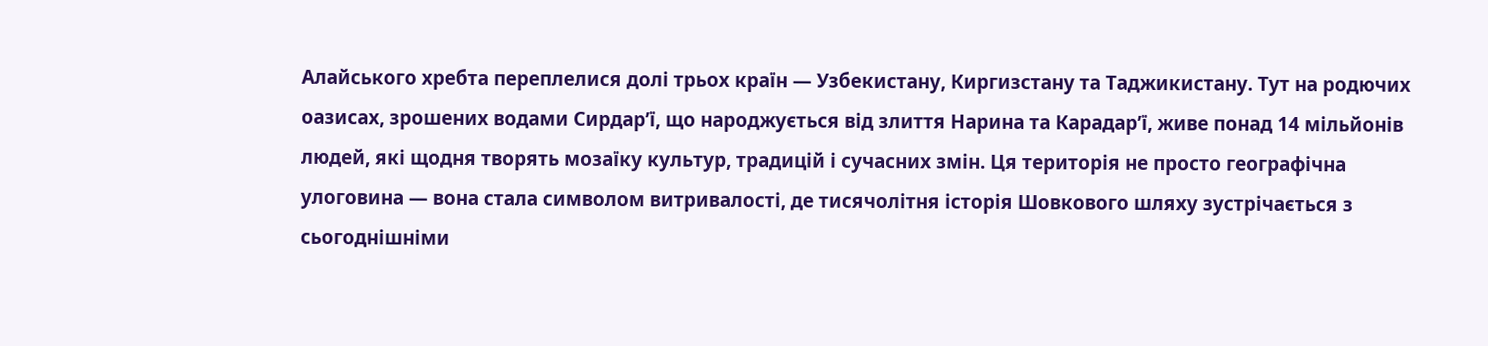Алайського хребта переплелися долі трьох країн — Узбекистану, Киргизстану та Таджикистану. Тут на родючих оазисах, зрошених водами Сирдар’ї, що народжується від злиття Нарина та Карадар’ї, живе понад 14 мільйонів людей, які щодня творять мозаїку культур, традицій і сучасних змін. Ця територія не просто географічна улоговина — вона стала символом витривалості, де тисячолітня історія Шовкового шляху зустрічається з сьогоднішніми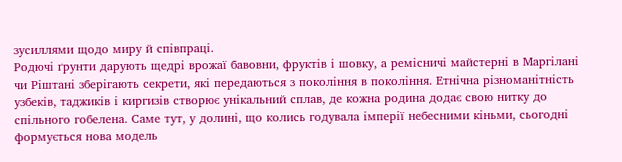зусиллями щодо миру й співпраці.
Родючі ґрунти дарують щедрі врожаї бавовни, фруктів і шовку, а ремісничі майстерні в Маргілані чи Ріштані зберігають секрети, які передаються з покоління в покоління. Етнічна різноманітність узбеків, таджиків і киргизів створює унікальний сплав, де кожна родина додає свою нитку до спільного гобелена. Саме тут, у долині, що колись годувала імперії небесними кіньми, сьогодні формується нова модель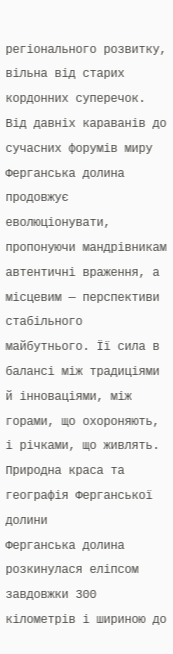регіонального розвитку, вільна від старих кордонних суперечок.
Від давніх караванів до сучасних форумів миру Ферганська долина продовжує еволюціонувати, пропонуючи мандрівникам автентичні враження, а місцевим — перспективи стабільного майбутнього. Її сила в балансі між традиціями й інноваціями, між горами, що охороняють, і річками, що живлять.
Природна краса та географія Ферганської долини
Ферганська долина розкинулася еліпсом завдовжки 300 кілометрів і шириною до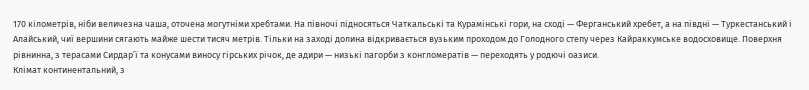170 кілометрів, ніби величезна чаша, оточена могутніми хребтами. На півночі підносяться Чаткальські та Курамінські гори, на сході — Ферганський хребет, а на півдні — Туркестанський і Алайський, чиї вершини сягають майже шести тисяч метрів. Тільки на заході долина відкривається вузьким проходом до Голодного степу через Кайраккумське водосховище. Поверхня рівнинна, з терасами Сирдар’ї та конусами виносу гірських річок, де адири — низькі пагорби з конгломератів — переходять у родючі оазиси.
Клімат континентальний, з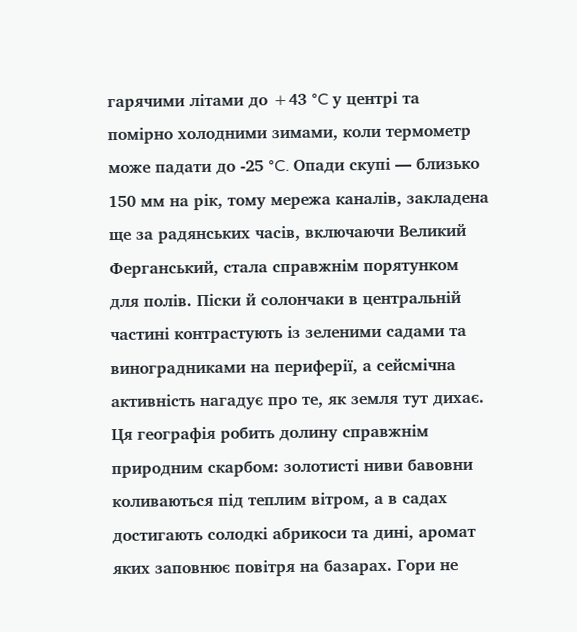гарячими літами до +43 °C у центрі та помірно холодними зимами, коли термометр може падати до -25 °C. Опади скупі — близько 150 мм на рік, тому мережа каналів, закладена ще за радянських часів, включаючи Великий Ферганський, стала справжнім порятунком для полів. Піски й солончаки в центральній частині контрастують із зеленими садами та виноградниками на периферії, а сейсмічна активність нагадує про те, як земля тут дихає.
Ця географія робить долину справжнім природним скарбом: золотисті ниви бавовни коливаються під теплим вітром, а в садах достигають солодкі абрикоси та дині, аромат яких заповнює повітря на базарах. Гори не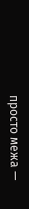просто межа —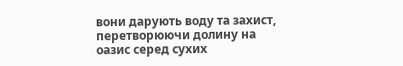вони дарують воду та захист, перетворюючи долину на оазис серед сухих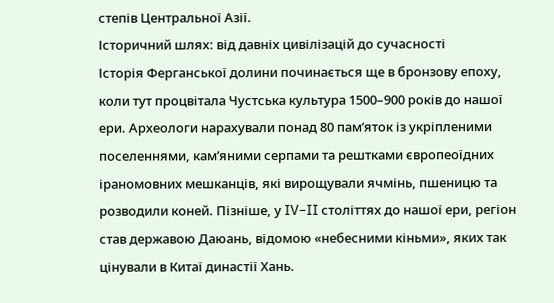степів Центральної Азії.
Історичний шлях: від давніх цивілізацій до сучасності
Історія Ферганської долини починається ще в бронзову епоху, коли тут процвітала Чустська культура 1500–900 років до нашої ери. Археологи нарахували понад 80 пам’яток із укріпленими поселеннями, кам’яними серпами та рештками європеоїдних іраномовних мешканців, які вирощували ячмінь, пшеницю та розводили коней. Пізніше, у IV–II століттях до нашої ери, регіон став державою Даюань, відомою «небесними кіньми», яких так цінували в Китаї династії Хань.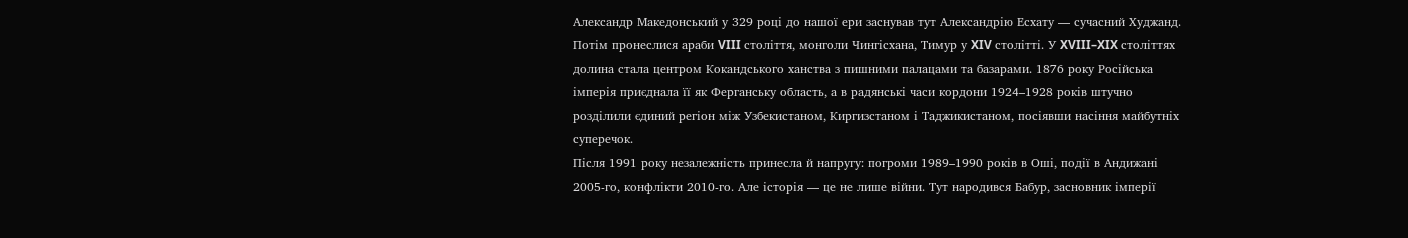Александр Македонський у 329 році до нашої ери заснував тут Александрію Есхату — сучасний Худжанд. Потім пронеслися араби VIII століття, монголи Чингісхана, Тимур у XIV столітті. У XVIII–XIX століттях долина стала центром Кокандського ханства з пишними палацами та базарами. 1876 року Російська імперія приєднала її як Ферганську область, а в радянські часи кордони 1924–1928 років штучно розділили єдиний регіон між Узбекистаном, Киргизстаном і Таджикистаном, посіявши насіння майбутніх суперечок.
Після 1991 року незалежність принесла й напругу: погроми 1989–1990 років в Оші, події в Андижані 2005-го, конфлікти 2010-го. Але історія — це не лише війни. Тут народився Бабур, засновник імперії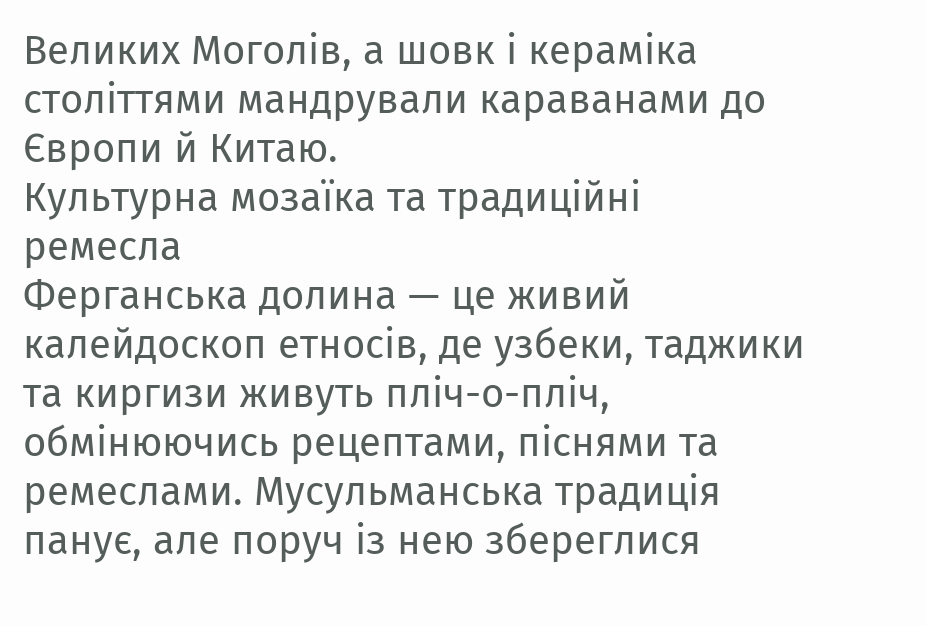Великих Моголів, а шовк і кераміка століттями мандрували караванами до Європи й Китаю.
Культурна мозаїка та традиційні ремесла
Ферганська долина — це живий калейдоскоп етносів, де узбеки, таджики та киргизи живуть пліч-о-пліч, обмінюючись рецептами, піснями та ремеслами. Мусульманська традиція панує, але поруч із нею збереглися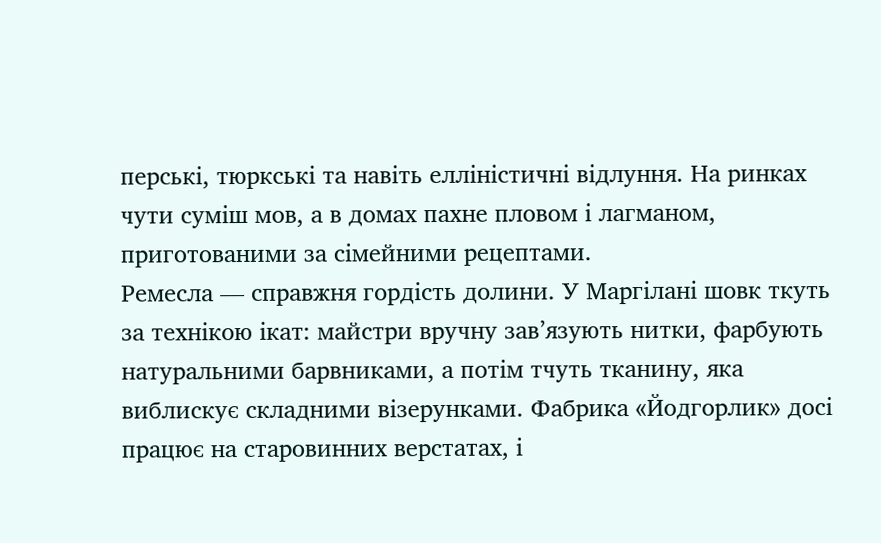перські, тюркські та навіть елліністичні відлуння. На ринках чути суміш мов, а в домах пахне пловом і лагманом, приготованими за сімейними рецептами.
Ремесла — справжня гордість долини. У Маргілані шовк ткуть за технікою ікат: майстри вручну зав’язують нитки, фарбують натуральними барвниками, а потім тчуть тканину, яка виблискує складними візерунками. Фабрика «Йодгорлик» досі працює на старовинних верстатах, і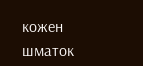кожен шматок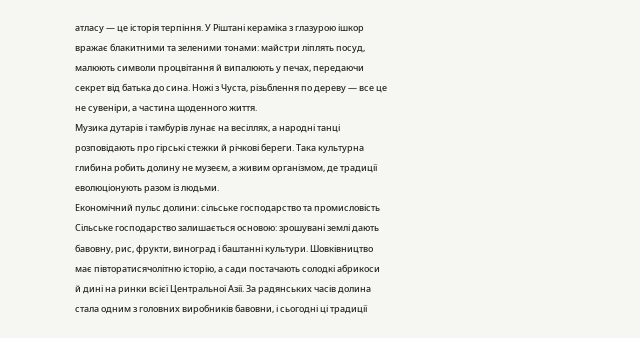атласу — це історія терпіння. У Ріштані кераміка з глазурою ішкор вражає блакитними та зеленими тонами: майстри ліплять посуд, малюють символи процвітання й випалюють у печах, передаючи секрет від батька до сина. Ножі з Чуста, різьблення по дереву — все це не сувеніри, а частина щоденного життя.
Музика дутарів і тамбурів лунає на весіллях, а народні танці розповідають про гірські стежки й річкові береги. Така культурна глибина робить долину не музеєм, а живим організмом, де традиції еволюціонують разом із людьми.
Економічний пульс долини: сільське господарство та промисловість
Сільське господарство залишається основою: зрошувані землі дають бавовну, рис, фрукти, виноград і баштанні культури. Шовківництво має півторатисячолітню історію, а сади постачають солодкі абрикоси й дині на ринки всієї Центральної Азії. За радянських часів долина стала одним з головних виробників бавовни, і сьогодні ці традиції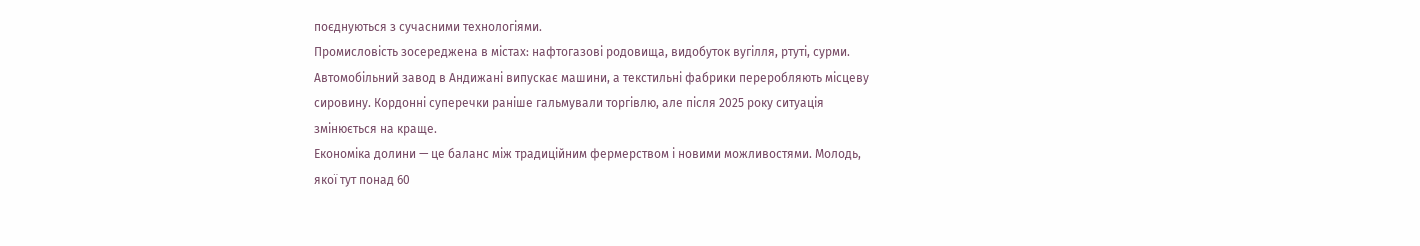поєднуються з сучасними технологіями.
Промисловість зосереджена в містах: нафтогазові родовища, видобуток вугілля, ртуті, сурми. Автомобільний завод в Андижані випускає машини, а текстильні фабрики переробляють місцеву сировину. Кордонні суперечки раніше гальмували торгівлю, але після 2025 року ситуація змінюється на краще.
Економіка долини — це баланс між традиційним фермерством і новими можливостями. Молодь, якої тут понад 60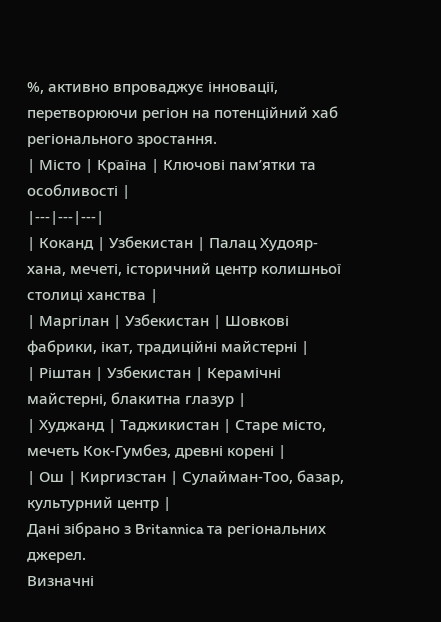%, активно впроваджує інновації, перетворюючи регіон на потенційний хаб регіонального зростання.
| Місто | Країна | Ключові пам’ятки та особливості |
|---|---|---|
| Коканд | Узбекистан | Палац Худояр-хана, мечеті, історичний центр колишньої столиці ханства |
| Маргілан | Узбекистан | Шовкові фабрики, ікат, традиційні майстерні |
| Ріштан | Узбекистан | Керамічні майстерні, блакитна глазур |
| Худжанд | Таджикистан | Старе місто, мечеть Кок-Гумбез, древні корені |
| Ош | Киргизстан | Сулайман-Тоо, базар, культурний центр |
Дані зібрано з Britannica та регіональних джерел.
Визначні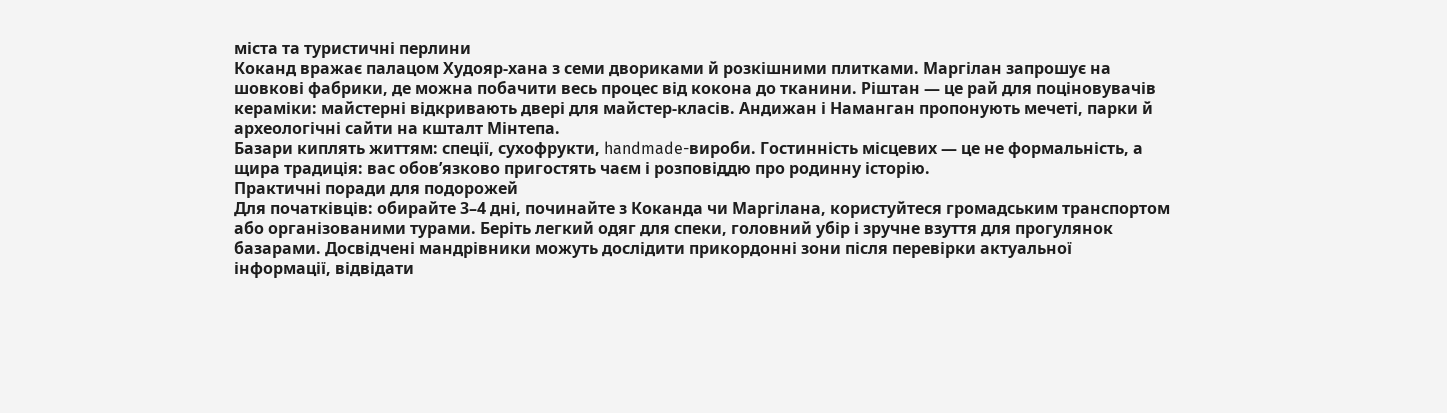міста та туристичні перлини
Коканд вражає палацом Худояр-хана з семи двориками й розкішними плитками. Маргілан запрошує на шовкові фабрики, де можна побачити весь процес від кокона до тканини. Ріштан — це рай для поціновувачів кераміки: майстерні відкривають двері для майстер-класів. Андижан і Наманган пропонують мечеті, парки й археологічні сайти на кшталт Мінтепа.
Базари киплять життям: спеції, сухофрукти, handmade-вироби. Гостинність місцевих — це не формальність, а щира традиція: вас обов’язково пригостять чаєм і розповіддю про родинну історію.
Практичні поради для подорожей
Для початківців: обирайте 3–4 дні, починайте з Коканда чи Маргілана, користуйтеся громадським транспортом або організованими турами. Беріть легкий одяг для спеки, головний убір і зручне взуття для прогулянок базарами. Досвідчені мандрівники можуть дослідити прикордонні зони після перевірки актуальної інформації, відвідати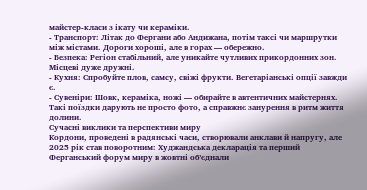майстер-класи з ікату чи кераміки.
- Транспорт: Літак до Фергани або Андижана, потім таксі чи маршрутки між містами. Дороги хороші, але в горах — обережно.
- Безпека: Регіон стабільний, але уникайте чутливих прикордонних зон. Місцеві дуже дружні.
- Кухня: Спробуйте плов, самсу, свіжі фрукти. Вегетаріанські опції завжди є.
- Сувеніри: Шовк, кераміка, ножі — обирайте в автентичних майстернях.
Такі поїздки дарують не просто фото, а справжнє занурення в ритм життя долини.
Сучасні виклики та перспективи миру
Кордони, проведені в радянські часи, створювали анклави й напругу, але 2025 рік став поворотним: Худжандська декларація та перший Ферганський форум миру в жовтні об’єднали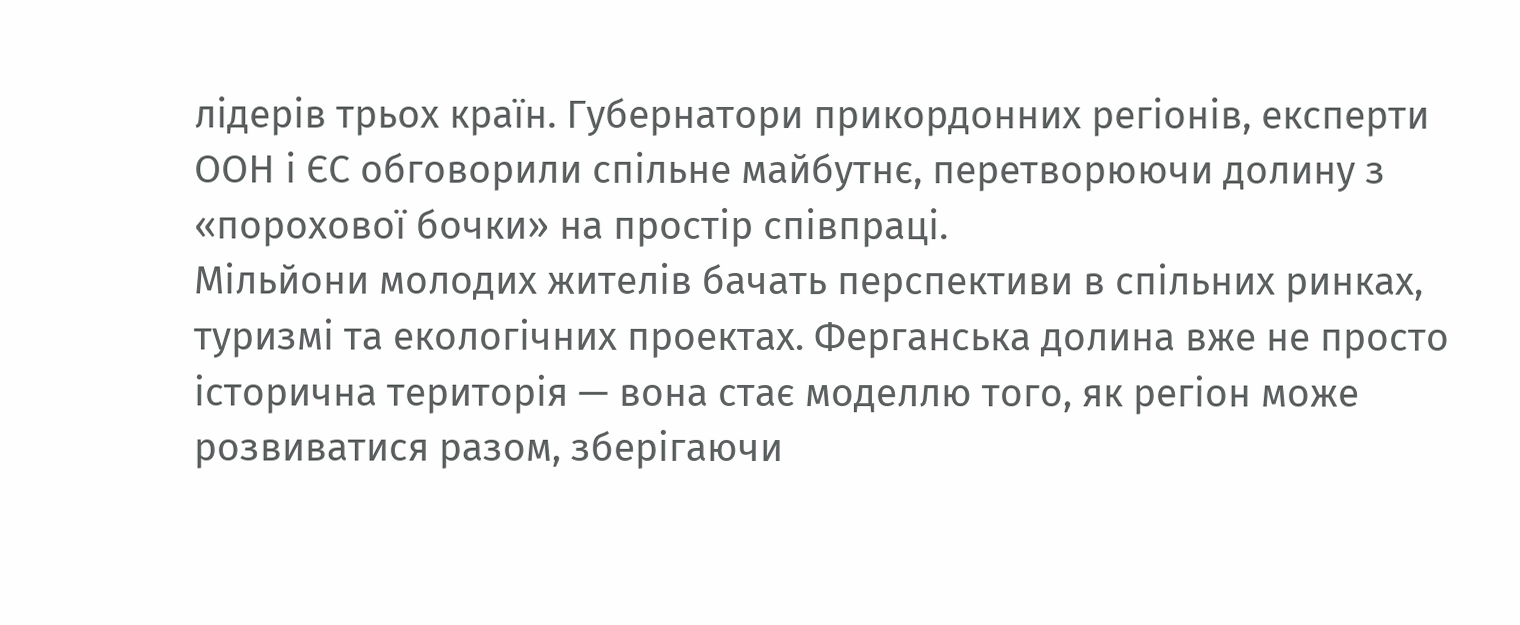лідерів трьох країн. Губернатори прикордонних регіонів, експерти ООН і ЄС обговорили спільне майбутнє, перетворюючи долину з «порохової бочки» на простір співпраці.
Мільйони молодих жителів бачать перспективи в спільних ринках, туризмі та екологічних проектах. Ферганська долина вже не просто історична територія — вона стає моделлю того, як регіон може розвиватися разом, зберігаючи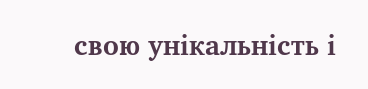свою унікальність і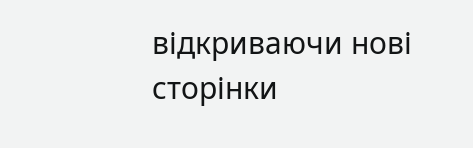відкриваючи нові сторінки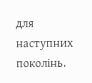для наступних поколінь.